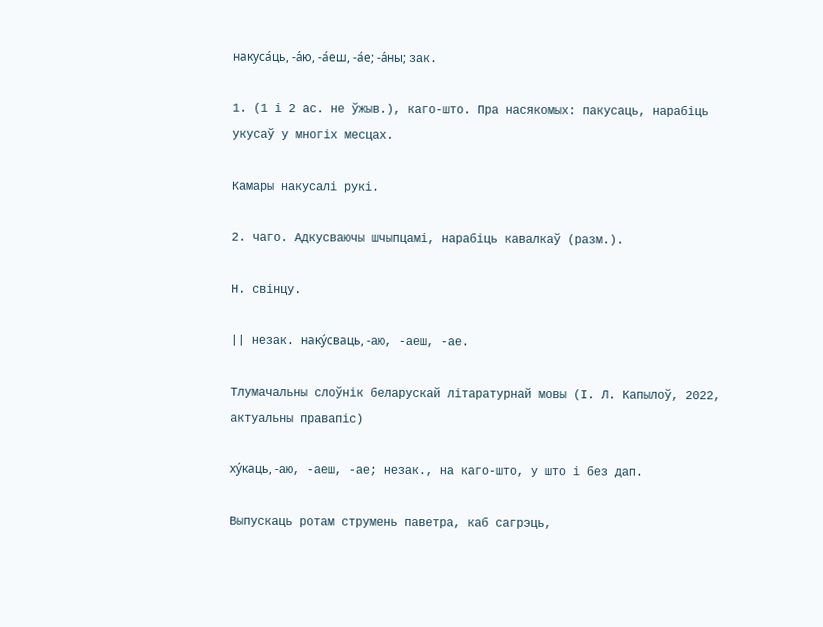накуса́ць, -а́ю, -а́еш, -а́е; -а́ны; зак.

1. (1 і 2 ас. не ўжыв.), каго-што. Пра насякомых: пакусаць, нарабіць укусаў у многіх месцах.

Камары накусалі рукі.

2. чаго. Адкусваючы шчыпцамі, нарабіць кавалкаў (разм.).

Н. свінцу.

|| незак. наку́сваць, -аю, -аеш, -ае.

Тлумачальны слоўнік беларускай літаратурнай мовы (І. Л. Капылоў, 2022, актуальны правапіс)

ху́каць, -аю, -аеш, -ае; незак., на каго-што, у што і без дап.

Выпускаць ротам струмень паветра, каб сагрэць,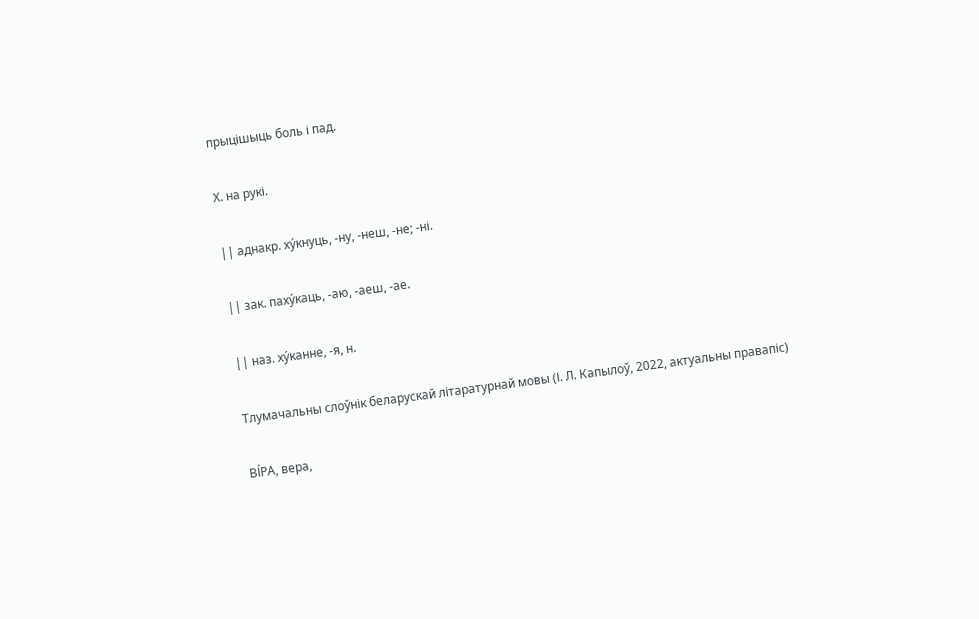прыцішыць боль і пад.

Х. на рукі.

|| аднакр. ху́кнуць, -ну, -неш, -не; -ні.

|| зак. паху́каць, -аю, -аеш, -ае.

|| наз. ху́канне, -я, н.

Тлумачальны слоўнік беларускай літаратурнай мовы (І. Л. Капылоў, 2022, актуальны правапіс)

ВІ́РА, вера,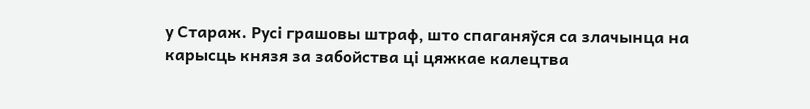у Стараж. Русі грашовы штраф, што спаганяўся са злачынца на карысць князя за забойства ці цяжкае калецтва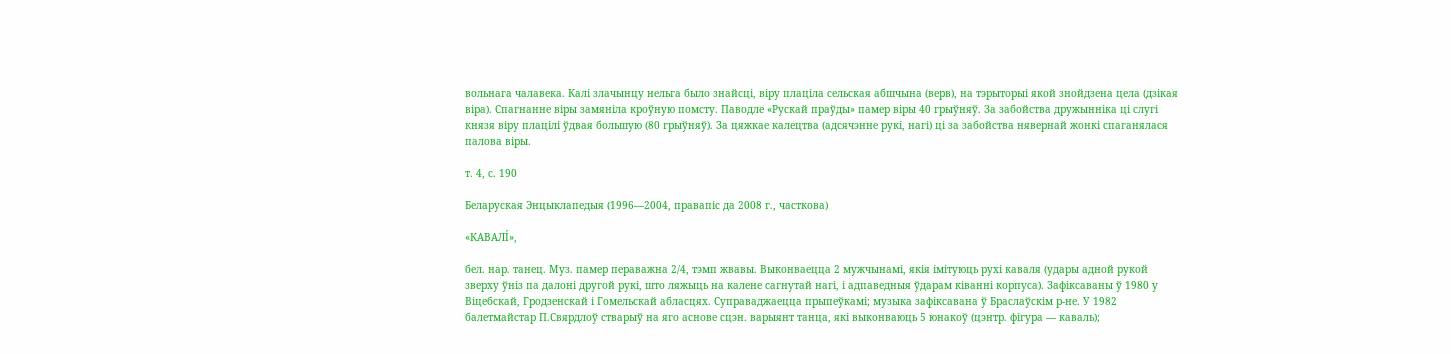вольнага чалавека. Калі злачынцу нельга было знайсці, віру плаціла сельская абшчына (верв), на тэрыторыі якой знойдзена цела (дзікая віра). Спагнанне віры замяніла кроўную помсту. Паводле «Рускай праўды» памер віры 40 грыўняў. За забойства дружынніка ці слугі князя віру плацілі ўдвая большую (80 грыўняў). За цяжкае калецтва (адсячэнне рукі, нагі) ці за забойства нявернай жонкі спаганялася палова віры.

т. 4, с. 190

Беларуская Энцыклапедыя (1996—2004, правапіс да 2008 г., часткова)

«КАВАЛІ́»,

бел. нар. танец. Муз. памер пераважна 2/4, тэмп жвавы. Выконваецца 2 мужчынамі, якія імітуюць рухі каваля (удары адной рукой зверху ўніз па далоні другой рукі, што ляжыць на калене сагнутай нагі, і адпаведныя ўдарам ківанні корпуса). Зафіксаваны ў 1980 у Віцебскай, Гродзенскай і Гомельскай абласцях. Суправаджаецца прыпеўкамі; музыка зафіксавана ў Браслаўскім р-не. У 1982 балетмайстар П.Свярдлоў стварыў на яго аснове сцэн. варыянт танца, які выконваюць 5 юнакоў (цэнтр. фігура — каваль);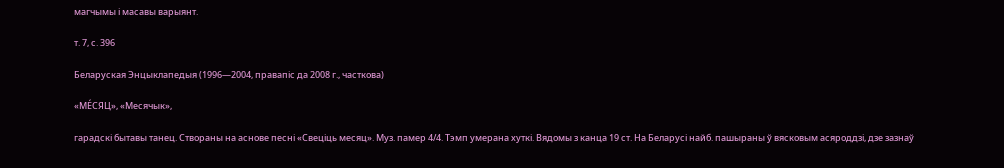магчымы і масавы варыянт.

т. 7, с. 396

Беларуская Энцыклапедыя (1996—2004, правапіс да 2008 г., часткова)

«МЕ́СЯЦ», «Месячык»,

гарадскі бытавы танец. Створаны на аснове песні «Свеціць месяц». Муз. памер 4/4. Тэмп умерана хуткі. Вядомы з канца 19 ст. На Беларусі найб. пашыраны ў вясковым асяроддзі, дзе зазнаў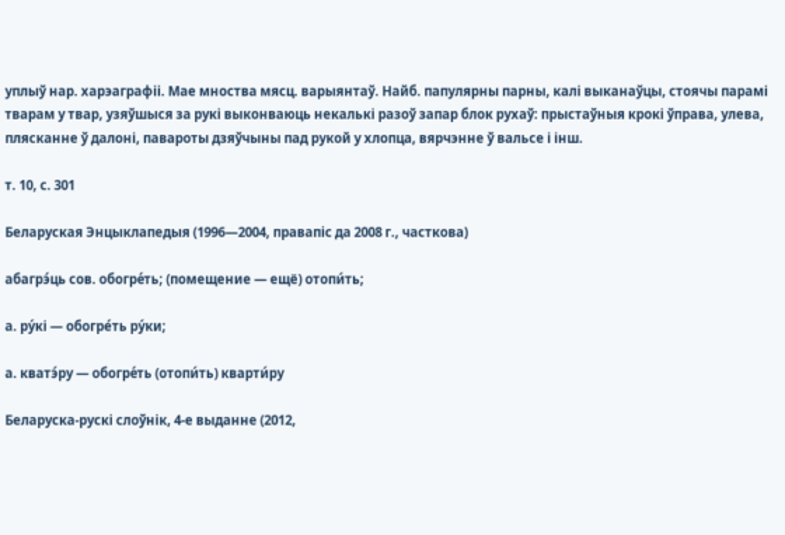уплыў нар. харэаграфіі. Мае мноства мясц. варыянтаў. Найб. папулярны парны, калі выканаўцы, стоячы парамі тварам у твар, узяўшыся за рукі выконваюць некалькі разоў запар блок рухаў: прыстаўныя крокі ўправа, улева, плясканне ў далоні, павароты дзяўчыны пад рукой у хлопца, вярчэнне ў вальсе і інш.

т. 10, с. 301

Беларуская Энцыклапедыя (1996—2004, правапіс да 2008 г., часткова)

абагрэ́ць сов. обогре́ть; (помещение — ещё) отопи́ть;

а. ру́кі — обогре́ть ру́ки;

а. кватэ́ру — обогре́ть (отопи́ть) кварти́ру

Беларуска-рускі слоўнік, 4-е выданне (2012,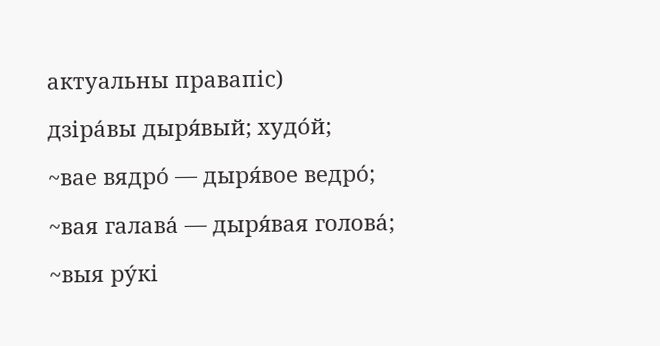актуальны правапіс)

дзіра́вы дыря́вый; худо́й;

~вае вядро́ — дыря́вое ведро́;

~вая галава́ — дыря́вая голова́;

~выя ру́кі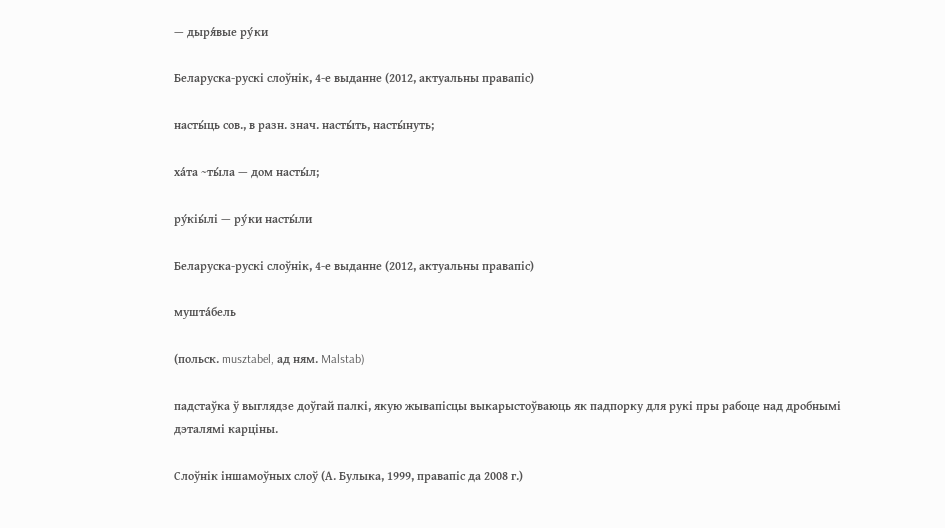— дыря́вые ру́ки

Беларуска-рускі слоўнік, 4-е выданне (2012, актуальны правапіс)

насты́ць сов., в разн. знач. насты́ть, насты́нуть;

ха́та ~ты́ла — дом насты́л;

ру́кіы́лі — ру́ки насты́ли

Беларуска-рускі слоўнік, 4-е выданне (2012, актуальны правапіс)

мушта́бель

(польск. musztabel, ад ням. Malstab)

падстаўка ў выглядзе доўгай палкі, якую жывапісцы выкарыстоўваюць як падпорку для рукі пры рабоце над дробнымі дэталямі карціны.

Слоўнік іншамоўных слоў (А. Булыка, 1999, правапіс да 2008 г.)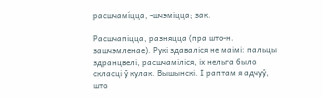расшчамі́цца, ‑шчэміцца; зак.

Расшчапіцца, разняцца (пра што‑н. зашчэмленае). Рукі здаваліся не маімі: пальцы здранцвелі, расшчаміліся, іх нельга было скласці ў кулак. Вышынскі. І раптам я адчуў, што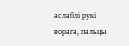аслаблі рукі ворага, пальцы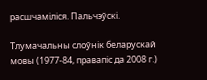расшчаміліся. Пальчэўскі.

Тлумачальны слоўнік беларускай мовы (1977-84, правапіс да 2008 г.)